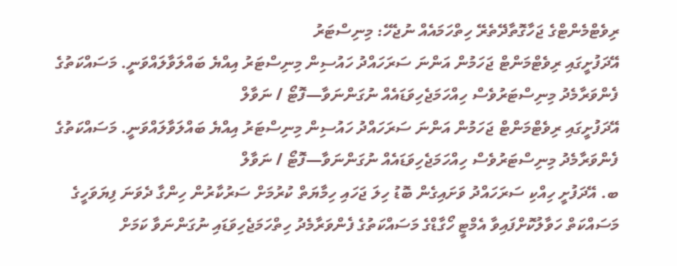ރިވެޓްމެންޓްގެ ޖަހާގޮތާދޭތެރޭ ހިތްހަމައެއް ނުޖެހޭ: މިނިސްޓަރު
އޭދަފުށީގައި ރިވެޓްމަންޓް ޖަހަމުން އަންނަ ސަރަހައްދު ހައުސިން މިނިސްޓަރު އިއްޔެ ބައްލަވާލައްވަނީ. މަސައްކަތުގެ ފެންވަރާމެދު މިނިސްޓަރުވެސް ހިއްހަމަޖެހިވަޑައެއް ނުގަންނަވާ—ފޮޓޯ / ނަވާލް
އޭދަފުށީގައި ރިވެޓްމަންޓް ޖަހަމުން އަންނަ ސަރަހައްދު ހައުސިން މިނިސްޓަރު އިއްޔެ ބައްލަވާލައްވަނީ. މަސައްކަތުގެ ފެންވަރާމެދު މިނިސްޓަރުވެސް ހިއްހަމަޖެހިވަޑައެއް ނުގަންނަވާ—ފޮޓޯ / ނަވާލް
ބ. އޭދަފުށީ ހިއްކި ސަރަހައްދު ވަށައިގެން ބޮޑު ހިލަ ޖަހައި ހިމާޔަތް ކުރުމަށް ސަރުކާރުން ހިންގާ ދެވަނަ ފިޔަވަހީގެ މަސައްކަތް ހަވާލުކޮށްފައިވާ އެމްޓީ ހޯގާޑްގެ މަސައްކަތުގެ ފެންވަރާމެދު ހިތްހަމަޖެހިވަޑައި ނުގަންނަވާ ކަމަށް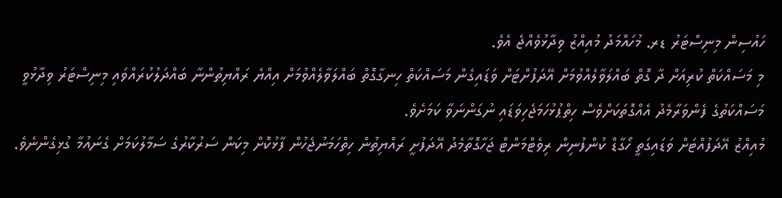ހައުސިން މިނިސްޓަރު ޑރ. މުހައްމަދު މުއިއްޒު ވިދާޅުވެއްޖެ އެވެ.
މި މަސައްކަތް ކުރިއަށް ދާ ގޮތް ބައްލަވާލެއްވުމަށް އޭދަފުށްޓަށް ވަޑައިގެން މަސައްކަތް ހިނގާގޮތް ބައްލަވާލެއްވުމަށް އިއްޔެ ރައްޔިތުންނާ ބައްދަލުކުރައްވައި މިނިސްޓަރު ވިދާޅުވީ މަސައްކަތުގެ ފެންވަރާމެދު އެއްގޮތަކަށްވެސް ހިތްޕުޅުހަމަޖެހިވަޑައި ނުގަންނަވާ ކަމަށެވެ.
މުއިއްޒު އޭދަފުއްޓަށް ވަޑައިގަތީ ހޯގާޑް ކުންފުނިން ރިވެޓްމަންޓް ޖަހާގޮތާމެދު އޭދަފުށީ ރައްޔިތުން ހިތްހަމަނުޖެހުން ފާޅުކޮށް މިކަން ސަރުކާރުގެ ސަމާލުކަމަށް ގެނައުމާ ގުޅިގެންނެވެ.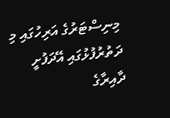މިނިސްޓަރުގެ އަރިހުގައި މި ދަތުރުފުޅުގައި އޭދަފުށީ ދާއިރާގެ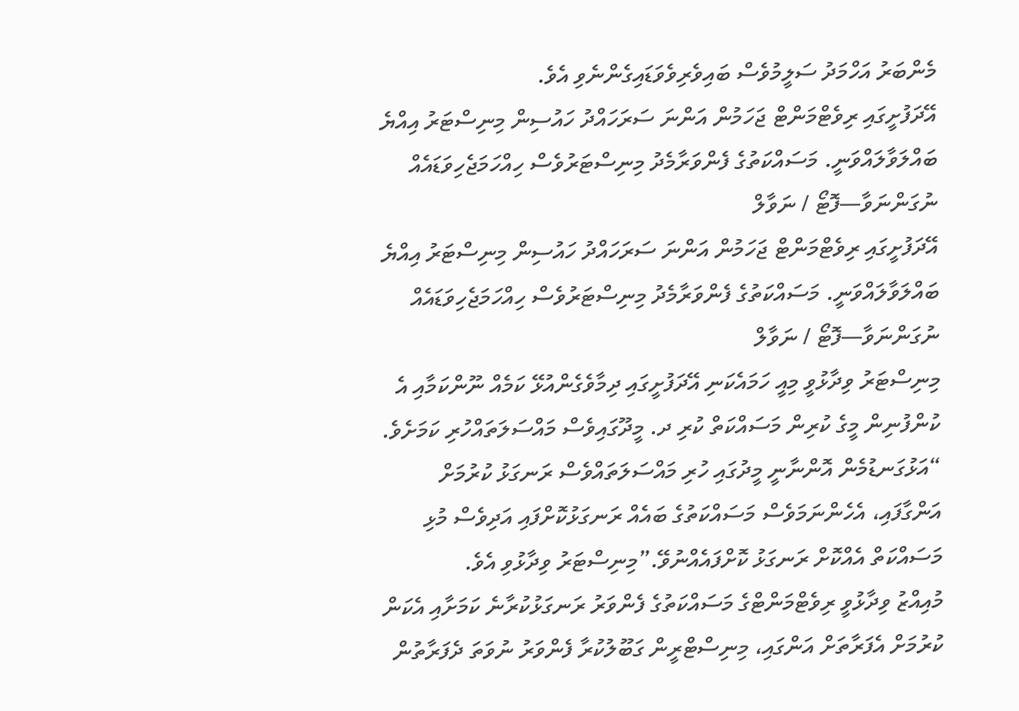މެންބަރު އަހްމަދު ސަލީމުވެސް ބައިވެރިވެވަޑައިގެންނެވި އެވެ.
އޭދަފުށީގައި ރިވެޓްމަންޓް ޖަހަމުން އަންނަ ސަރަހައްދު ހައުސިން މިނިސްޓަރު އިއްޔެ ބައްލަވާލައްވަނީ. މަސައްކަތުގެ ފެންވަރާމެދު މިނިސްޓަރުވެސް ހިއްހަމަޖެހިވަޑައެއް ނުގަންނަވާ—ފޮޓޯ / ނަވާލް
އޭދަފުށީގައި ރިވެޓްމަންޓް ޖަހަމުން އަންނަ ސަރަހައްދު ހައުސިން މިނިސްޓަރު އިއްޔެ ބައްލަވާލައްވަނީ. މަސައްކަތުގެ ފެންވަރާމެދު މިނިސްޓަރުވެސް ހިއްހަމަޖެހިވަޑައެއް ނުގަންނަވާ—ފޮޓޯ / ނަވާލް
މިނިސްޓަރު ވިދާޅުވީ މިއީ ހަމައެކަނި އޭދަފުށީގައި ދިމާވެގެންއުޅޭ ކަމެއް ނޫންކަމާއި އެ ކުންފުނިން މީގެ ކުރިން މަސައްކަތް ކުރި ދ. މީދޫގައިވެސް މައްސަލަތައްހުރި ކަމަށެވެ.
“އަޅުގަނޑުމެން އޮންނާނީ މީދުގައި ހުރި މައްސަލަތައްވެސް ރަނގަޅު ކުރުމަށް އަންގާފައި، އެހެންނަމަވެސް މަސައްކަތުގެ ބައެއް ރަނގަޅުކޮށްފައި އަދިވެސް މުޅި މަސައްކަތް އެއްކޮށް ރަނގަޅު ކޮށްފައެއްނުވޭ.”މިނިސްޓަރު ވިދާޅުވި އެވެ.
މުއިއްޒު ވިދާޅުވީ ރިވެޓްމަންޓްގެ މަސައްކަތުގެ ފެންވަރު ރަނގަޅުކުރާނެ ކަމަށާއި އެކަން ކުރުމަށް އެފަރާތަށް އަންގައި، މިނިސްޓްރީން ގަބޫލުކުރާ ފެންވަރު ނުވަތަ ދެފަރާތުން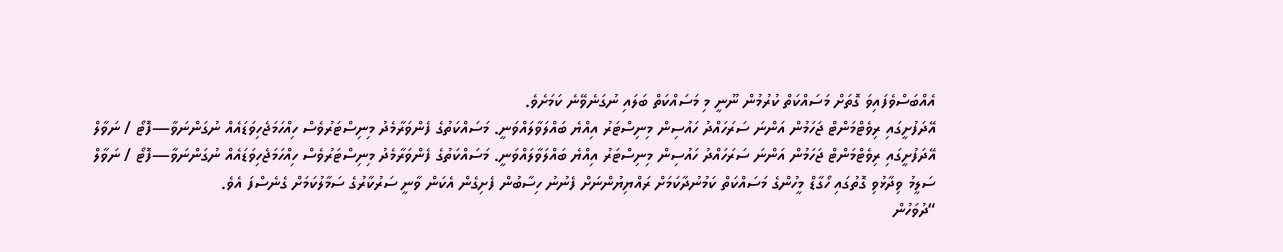އެއްބަސްވެފައިވަ ގޮތަށް މަސައްކަތް ކުރުމުން ނޫނީ މި މަސައްކަތް ބަލައި ނުގަނެވޭނެ ކަމަށެވެ.
އޭދަފުށީގައި ރިވެޓްމަންޓް ޖަހަމުން އަންނަ ސަރަހައްދު ހައުސިން މިނިސްޓަރު އިއްޔެ ބައްލަވާލައްވަނީ. މަސައްކަތުގެ ފެންވަރާމެދު މިނިސްޓަރުވެސް ހިއްހަމަޖެހިވަޑައެއް ނުގަންނަވާ—ފޮޓޯ / ނަވާލް
އޭދަފުށީގައި ރިވެޓްމަންޓް ޖަހަމުން އަންނަ ސަރަހައްދު ހައުސިން މިނިސްޓަރު އިއްޔެ ބައްލަވާލައްވަނީ. މަސައްކަތުގެ ފެންވަރާމެދު މިނިސްޓަރުވެސް ހިއްހަމަޖެހިވަޑައެއް ނުގަންނަވާ—ފޮޓޯ / ނަވާލް
ސަލީމު ވިދާޅުވި ގޮތުގައި ހޯގާޑް މީހުންގެ މަސައްކަތް ކަމުނުދާކަމަށް ރައްޔިޔުންނަށް ފެނުނު ހިސާބުން ފެށިގެން އެކަން ވާނީ ސަރުކާރުގެ ސަމާލުކަމަށް ގެނެސްފަ އެވެ.
“ދުވަހުން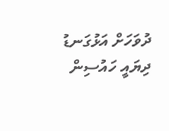ދުވަހަށް އަޅުގަނޑު ދިޔައީ ހައުސިން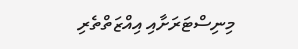މިނިސްޓަރަށާއި އިއްޒަތްތެރި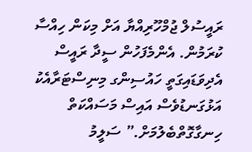ރައީސުލް ޖުމްހޫރިއްޔާ އަށް މިކަން ހިއްސާ ކުރަމުން. އެންމެފަހުން ސީދާ ރައީސް އެދިވަޑައިގަތީ ހައުސިންގ މިނިސްޓަރާއެކު އަޅުގަނޑުވެސް އައިސް މަސައްކަތް ހިނގާގޮތްބެލުމަށް.” ސަލީމު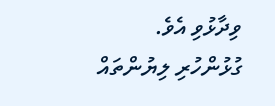ވިދާޅުވި އެވެ.
ގުޅުންހުރި ލިޔުންތައް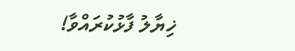ޚިޔާލު ފާޅުކުރައްވާ!